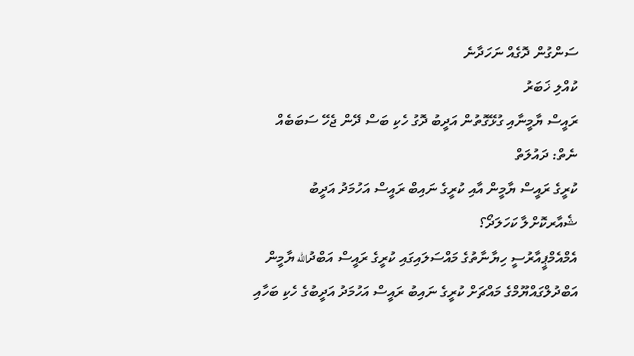ސަންގުން ދޮގެއް ނަހަދާނެ
ކުއްލި ޚަބަރު
ރައީސް ޔާމީނާއި ގުޅޭގޮތުން އަދީބު ދޮގު ހެކި ބަސް ދޭން ޖެހޭ ސަބަބެއް ނެތް: ދައުލަތް
ކުރީގެ ރައީސް ޔާމީން އާއި ކުރީގެ ނައިބް ރައީސް އަހުމަދު އަދީބު
ޝެއާރކޮށްލާ ކަހަލަދޯ؟
އެމްއެމްޕީއާރުސީ ހިޔާނާތުގެ މައްސަލައިގައި ކުރީގެ ރައީސް އަބްދުالله ޔާމީން އަބްދުލްގައްޔޫމްގެ މައްޗަށް ކުރީގެ ނައިބު ރައީސް އަހުމަދު އަދީބުގެ ހެކި ބަހާއި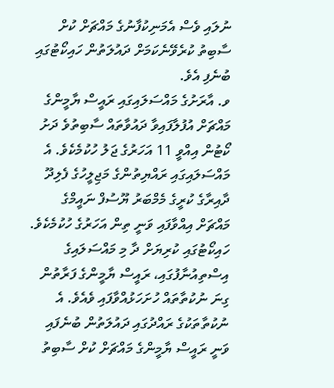ނުލައި ވެސް އެމަނިކުފާނުގެ މައްޗަށް ކުށް ސާބިތު ކުރެވޭނެކަމަށް ދައުލަތުން ހައިކޯޓުގައި ބުނެފި އެވެ.
ވ. އާރަށުގެ މައްސަލައިގައި ރައީސް ޔާމީންގެ މައްޗަށް އުފުލާފައިވާ ދައުވާތައް ސާބިތުވެ ދަށު ކޯޓުން އިއްވީ 11 އަހަރުގެ ޖަލު ހުކުމެކެވެ. އެ މައްސަލައިގައި ރައްޔިތުންގެ މަޖިލީހުގެ ފެލިދޫ ދާއިރާގެ ކުރީގެ މެމްބަރު ޔޫސުފް ނައީމްގެ މައްޗަށް އިއްވާފައި ވަނީ ތިން އަހަރުގެ ހުކުމެކެވެ.
ހައިކޯޓުގައި ކުރިޔަށް ދާ މި މައްސަލައިގެ އިސްތިއުނާފުގައި، ރައީސް ޔާމީންގެ ފަރާތުން ގިނަ ނުކުތާތައް ހުށަހަޅުއްވާފައި ވެއެވެ. އެ ނުކުތާތަކުގެ ރައްދުގައި ދައުލަތުން ބުނެފައި ވަނީ ރައީސް ޔާމީންގެ މައްޗަށް ކުށް ސާބިތު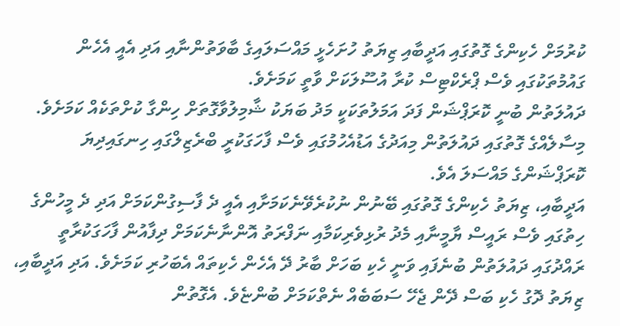ކުރުމަށް ހެކިންގެ ގޮތުގައި އަދީބާއި ޒިޔަތު ހުށަހެޅީ މައްސަލައިގެ ބާވަތުންނާއި އަދި އެއީ އެހެން ގައުމުތަކުގައި ވެސް ޕްރެކްޓިސް ކުރާ އުސޫލަކަށް ވާތީ ކަމަށެވެ.
ދައުލަތުން ބުނީ ކޮރަޕްޝަން ފަދަ އަމަލުތަކަކީ މަދު ބަޔަކު ޝާމިލުވާގޮތަށް ހިންގާ ކުށްތަކެއް ކަމަށެވެ. މިސާލެއްގެ ގޮތުގައި ދައުލަތުން މިއަދުގެ އަޑުއެހުމުގައި ވެސް ފާހަގަކުރީ ބްރެޒިލްގައި ހިނގައިދިޔަ ކޮރަޕްޝަންގެ މައްސަލަ އެވެ.
އަދީބާއި، ޒިޔަތު ހެކިންގެ ގޮތުގައި ބޭނުން ނުކުރެވޭނެކަމަށާއި އެއީ ދެ ފާސިގުންކަމަށް އަދި ދެ މީހުންގެ ހިތުގައި ވެސް ރައީސް ޔާމީނާއި މެދު ރުޅިވެރިކަމާއި ނަފްރަތު އޮންނާނެކަމަށް ދިފާއުން ފާހަގަކުރާތީ ރައްދުގައި ދައުލަތުން ބުނެފައި ވަނީ ހެކި ބަހަށް ބާރު ދޭ އެހެން ހެކިތައް އެބަހުރި ކަމަށެވެ. އަދި އަދީބާއި، ޒިޔަތު ދޮގު ހެކި ބަސް ދޭން ޖެހޭ ސަބަބެއް ނެތްކަމަށް ބުންޏެވެ. އެގޮތުން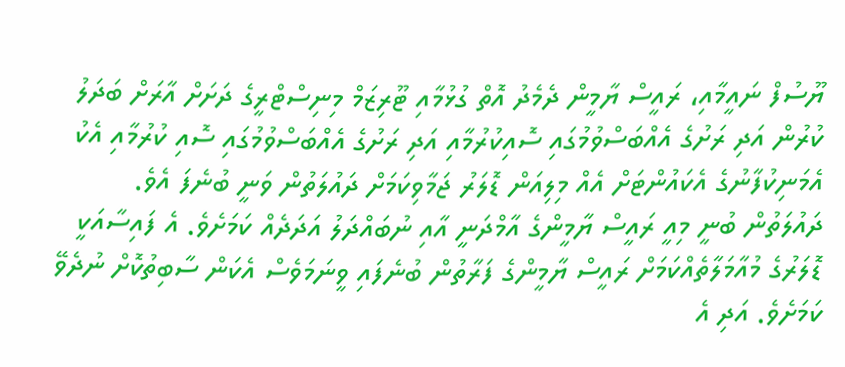ޔޫސުފް ނައީމާއި، ރައީސް ޔާމީން ދެމެދު އޮތް ގުޅުމާއި ޓޫރިޒަމް މިނިސްޓްރީގެ ދަށަށް އާރަށް ބަދަލު ކުރުން އަދި ރަށުގެ އެއްބަސްވުމުގައި ސޮއިކުރުމާއި އަދި ރަށުގެ އެއްބަސްވުމުގައި ސޮއި ކުރުމާއި އެކު އެމަނިކުފާނުގެ އެކައުންޓަށް އެއް މިލިއަން ޑޮލަރު ޖަމާވިކަމަށް ދައުލަތުން ވަނީ ބުނެފަ އެވެ.
ދައުލަތުން ބުނީ މިއީ ރައީސް ޔާމީންގެ އާމްދަނީ އާއި ނުބައްދަލު އަދަދެއް ކަމަށެވެ. އެ ފައިސާއަކީ ޑޮލަރުގެ މުއާމަލާތެއްކަމަށް ރައީސް ޔާމީންގެ ފަރާތުން ބުނެފައި ވީނަމަވެސް އެކަން ސާބިތުކޮށް ނުދެވޭ ކަމަށެވެ. އަދި އެ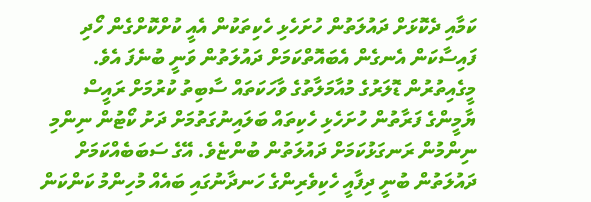ކަމާއި ދެކޮޅަށް ދައުލަތުން ހުށަހެޅި ހެކިތަކުން އެއީ ކުށްކޮށްގެން ހޯދި ފައިސާކަން އެނގެން އެބައޮތްކަމަށް ދައުލަތުން ވަނީ ބުނެފަ އެވެ.
މީގެއިތުރުން ޑޮލަރުގެ މުއާމަލާތުގެ ވާހަކަތައް ސާބިތު ކުރުމަށް ރައީސް ޔާމީންގެ ފަރާތުން ހުށަހެޅި ހެކިތައް ބަލައިނުގަތުމަށް ދަށު ކޯޓުން ނިންމި ނިންމުން ރަނގަޅުކަމަށް ދައުލަތުން ބުންޏެވެ. އޭގެ ސަބަބެއްކަމަށް ދައުލަތުން ބުނީ ދިފާއީ ހެކިވެރިންގެ ހަނދާނުގައި ބައެއް މުހިންމު ކަންކަން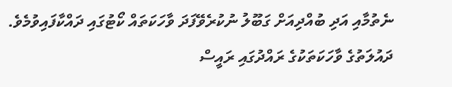ނެތުމާއި އަދި ބުއްދިއަށް ގަބޫލު ނުކުރެވޭފަދަ ވާހަކަތައް ކޯޓުގައި ދައްކާފައިވުމެވެ.
ދައުލަތުގެ ވާހަކަތަކުގެ ރައްދުގައި ރައީސް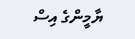ޔާމީންގެ އިސް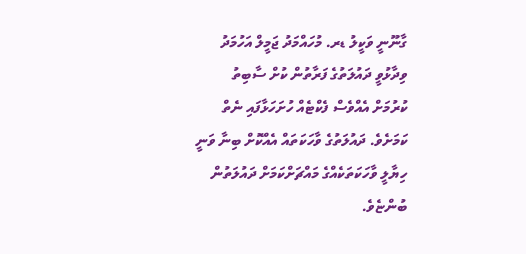ގާނޫނީ ވަކީލު ޑރ. މުހައްމަދު ޖަމީލް އަހުމަދު ވިދާޅުވީ ދައުލަތުގެ ފަރާތުން ކުށް ސާބިތު ކުރުމަށް އެއްވެސް ފެކްޓެއް ހުށަހަޅާފައި ނެތް ކަމަށެވެ. ދައުލަތުގެ ވާހަކަތައް އެއްކޮށް ބިނާ ވަނީ ހިޔާލީ ވާހަކަތަކެއްގެ މައްޗަށްކަމަށް ދައުލަތުން ބުންޏެވެ.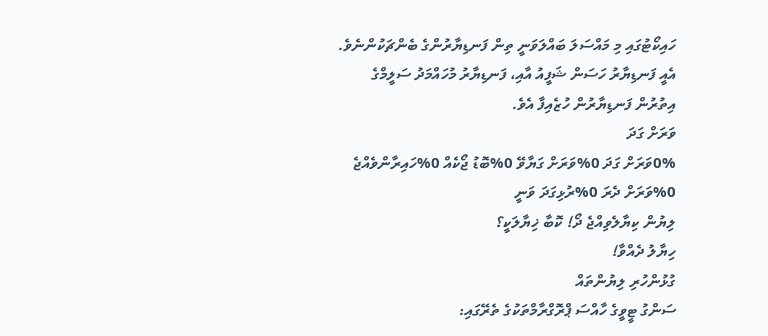ހައިކޯޓުގައި މި މައްސަލަ ބައްލަވަނީ ތިން ފަނޑިޔާރުންގެ ބެންޗަކުންނެވެ. އެއީ ފަނޑިޔާރު ހަސަން ޝަފީއު އާއި، ފަނޑިޔާރު މުހައްމަދު ސަލީމްގެ އިތުރުން ފަނޑިޔާރުން ހުޒެއިފާ އެވެ.
ވަރަށް ގަދަ
0%ވަރަށް ގަދަ 0%ވަރަށް ގަޔާވޭ 0%ބޮޑު ޖޯކެއް 0%ހައިރާންވެއްޖެ 0%ވަރަށް ދެރަ 0%ރުޅިގަދަ ވަނީ
ލިޔުން ކިޔާލެވިއްޖެ ދޯ! ކޮބާ ޚިޔާލަކީ؟
ހިޔާލު ދެއްވާ!
ގުޅުންހުރި ލިޔުންތައް
ސަންގު ޓީވީގެ ހާއްސަ ޕްރޮގްރާމްތަކުގެ ތެރޭގައި: